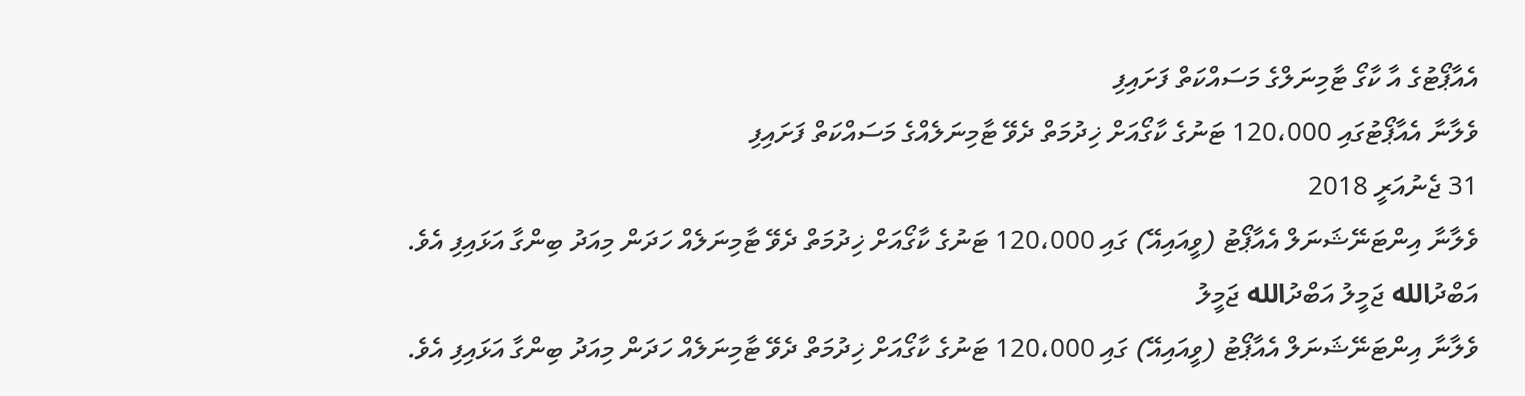އެއާޕޯޓުގެ އާ ކާގޯ ޓާމިނަލްގެ މަސައްކަތް ފަށައިފި
ވެލާނާ އެއާޕޯޓުގައި 120،000 ޓަނުގެ ކާގޯއަށް ޚިދުމަތް ދެވޭ ޓާމިނަލެއްގެ މަސައްކަތް ފަށައިފި
31 ޖެނުއަރީ 2018
ވެލާނާ އިންޓަނޭޝަނަލް އެއާޕޯޓު (ވީއައިއޭ) ގައި 120،000 ޓަނުގެ ކާގޯއަށް ޚިދުމަތް ދެވޭ ޓާމިނަލެއް ހަދަން މިއަދު ބިންގާ އަޅައިފި އެވެ.
އަބްދުالله ޖަމީލު އަބްދުالله ޖަމީލު
ވެލާނާ އިންޓަނޭޝަނަލް އެއާޕޯޓު (ވީއައިއޭ) ގައި 120،000 ޓަނުގެ ކާގޯއަށް ޚިދުމަތް ދެވޭ ޓާމިނަލެއް ހަދަން މިއަދު ބިންގާ އަޅައިފި އެވެ.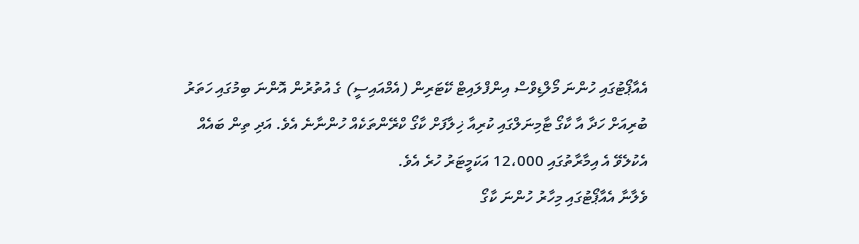އެއާޕޯޓުގައި ހުންނަ މޯލްޑިވްސް އިންފްލައިޓް ކޭޓަރިން (އެމްއައިސީ) ގެ އުތުރުން އޮންނަ ބިމުގައި ހަތަރު ބުރިއަށް ހަދާ އާ ކާގޯ ޓާމިނަލްގައި ކުރިއާ ޚިލާފަށް ކާގޯ ކްރޭންތަކެއް ހުންނާނެ އެވެ. އަދި ތިން ބައެއް އެކުލެވޭ އެ އިމާރާތުގައި 12،000 އަކަމީޓަރު ހުރެ އެވެ.
ވެލާނާ އެއާޕޯޓުގައި މިހާރު ހުންނަ ކާގޯ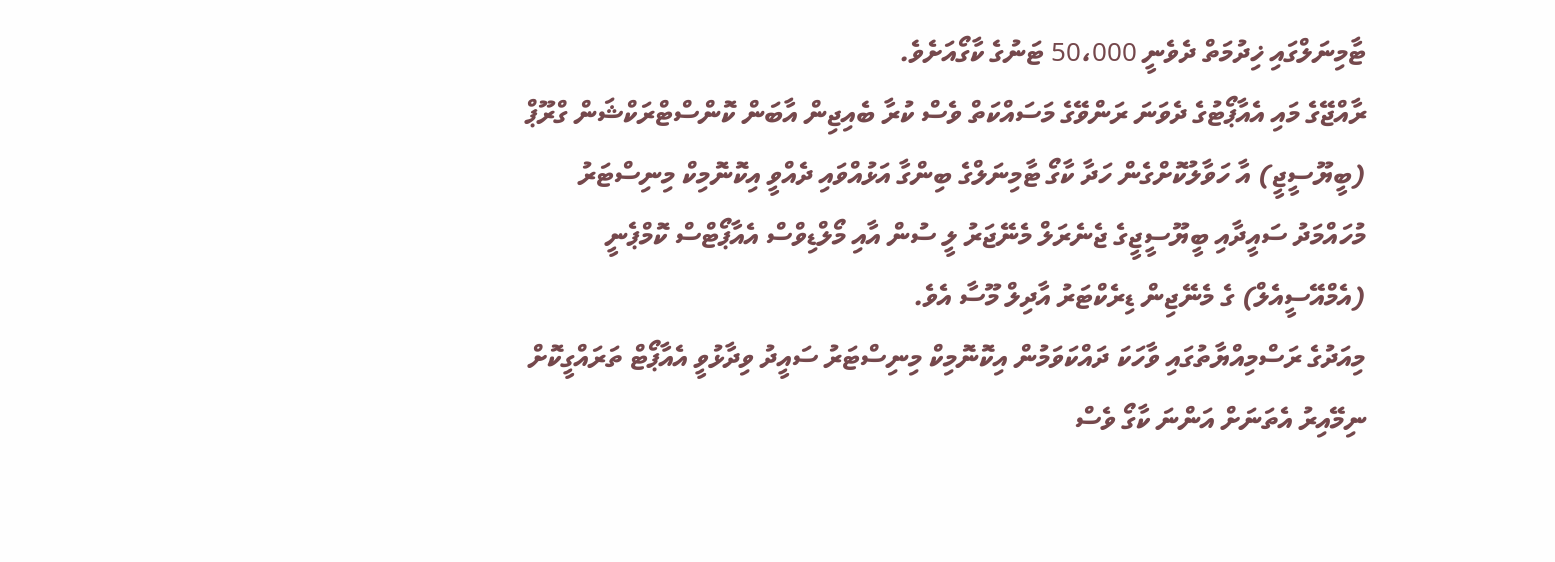ޓާމިނަލްގައި ޚިދުމަތް ދެވެނީ 50،000 ޓަނުގެ ކާގޯއަށެވެ.
ރާއްޖޭގެ މައި އެއާޕޯޓުގެ ދެވަނަ ރަންވޭގެ މަސައްކަތް ވެސް ކުރާ ބެއިޖިން އާބަން ކޮންސްޓްރަކްޝަން ގްރޫޕް (ބީޔޫސީޖީ) އާ ހަވާލުކޮށްގެން ހަދާ ކާގޯ ޓާމިނަލްގެ ބިންގާ އަޅުއްވައި ދެއްވީ އިކޮނޮމިކް މިނިސްޓަރު މުހައްމަދު ސައީދާއި ބީޔޫސީޖީގެ ޖެނެރަލް މެނޭޖަރު ލީ ސުން އާއި މޯލްޑިވްސް އެއާޕޯޓްސް ކޮމްޕެނީ (އެމްއޭސީއެލް) ގެ މެނޭޖިން ޑިރެކްޓަރު އާދިލް މޫސާ އެވެ.
މިއަދުގެ ރަސްމިއްޔާތުގައި ވާހަކަ ދައްކަވަމުން އިކޮނޮމިކް މިނިސްޓަރު ސައީދު ވިދާޅުވީ އެއާޕޯޓް ތަރައްގީކޮށް ނިމޭއިރު އެތަނަށް އަންނަ ކާގޯ ވެސް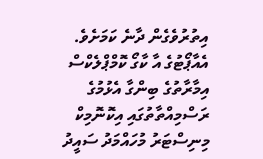އިތުރުވެގެން ދާނެ ކަމަށެވެ.
އެއާޕޯޓުގެ އާ ކާގޯ ކޮމްޕްލެކްސް އިމާރާތުގެ ބިންގާ އެޅުމުގެ ރަސްމިއްތާތުގައި އިކޮނޮމިކް މިނިސްޓަރު މުހައްމަދު ސައީދު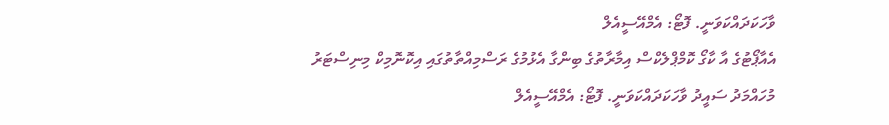ވާހަކަދައްކަވަނީ. ފޮޓޯ: އެމްއޭސީއެލް
އެއާޕޯޓުގެ އާ ކާގޯ ކޮމްޕްލެކްސް އިމާރާތުގެ ބިންގާ އެޅުމުގެ ރަސްމިއްތާތުގައި އިކޮނޮމިކް މިނިސްޓަރު މުހައްމަދު ސައީދު ވާހަކަދައްކަވަނީ. ފޮޓޯ: އެމްއޭސީއެލް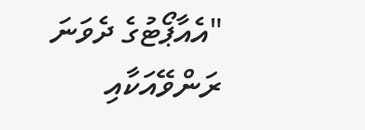"އެއާޕޯޓުގެ ދެވަނަ ރަންވޭއަކާއި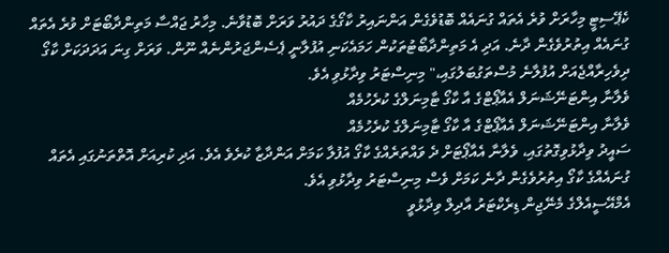ކެޕޭސިޓީ މިހާރަށް ވުރެ އެތައް ގުނައެއް ބޮޑުވެގެން އަންނައިރު ކާގޯގެ ދައުރު ވަރަށް ބޮޑުވާނެ. މިހާރު ޖައްސާ މަތިންދާބޯޓަށް ވުރެ އެތައް ގުނައެއް އިތުރުވެގެން ދާނެ. އަދި އެ މަތިންދާބޯޓުތަކުން ހަމައެކަނި އުފުލާނީ ޕެސެންޖަރުންނެއް ނޫން. ވަރަށް ގިނަ އަދަދަކަށް ކާގޯ ދިވެހިރާއްޖެއަށް އުފުލާނެ މުސްތަގުބަލުގައި،" މިނިސްޓަރު ވިދާޅުވި އެވެ.
ވެލާނާ އިންޓަނޭޝަނަލް އެއާޕޯޓްގެ އާ ކާގޯ ޓާމިނަލްގެ ކުރެހުމެއް
ވެލާނާ އިންޓަނޭޝަނަލް އެއާޕޯޓްގެ އާ ކާގޯ ޓާމިނަލްގެ ކުރެހުމެއް
ސައީދު ވިދާޅުވިގޮތުގައި، ވެލާނާ އެއާޕޯޓަށް ދެ ވައްތަރެއްގެ ކާގޯ އުފުލާ ކަމަށް އަންދާޒާ ކުރެވެ އެވެ. އަދި ކުރިއަށް އޮތްތަނުގައި އެތައް ގުނައެއްގެ ކާގޯ އިތުރުވެގެން ދާނެ ކަމަށް ވެސް މިނިސްޓަރު ވިދާޅުވި އެވެ.
އެމްއޭސީއެލްގެ މެނޭޖިން ޑިރެކްޓަރު އާދިލް ވިދާޅުވީ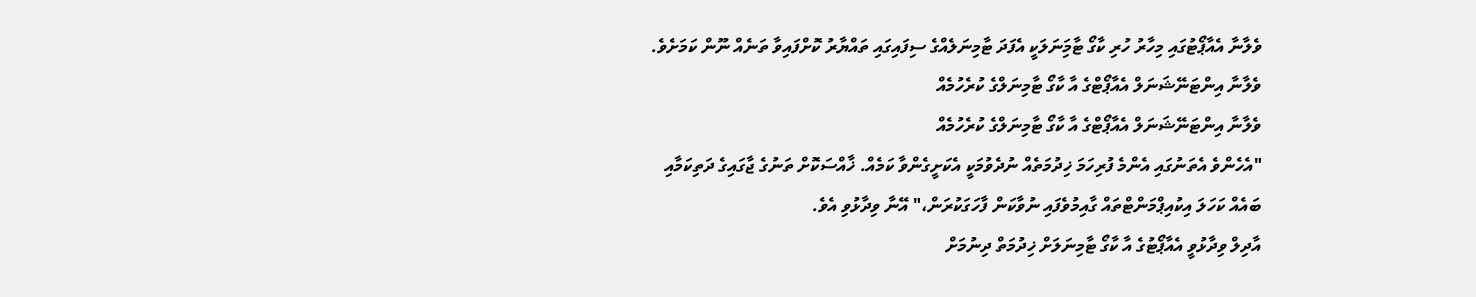ވެލާނާ އެއާޕޯޓުގައި މިހާރު ހުރި ކާގޯ ޓާމިަނަލަކީ އެފަދަ ޓާމިނަލެއްގެ ސިފައިގައި ތައްޔާރު ކޮށްފައިވާ ތަނެއް ނޫން ކަމަށެވެ.
ވެލާނާ އިންޓަނޭޝަނަލް އެއާޕޯޓްގެ އާ ކާގޯ ޓާމިނަލްގެ ކުރެހުމެއް
ވެލާނާ އިންޓަނޭޝަނަލް އެއާޕޯޓްގެ އާ ކާގޯ ޓާމިނަލްގެ ކުރެހުމެއް
"އެހެންވެ އެތަނުގައި އެންމެ ފުރިހަމަ ޚިދުމަތެއް ނުދެވުމަކީ އެކަށީގެންވާ ކަމެއް. ޚާއްސަކޮށް ތަނުގެ ޖާގައިގެ ދަތިކަމާއި ބައެއް ކަހަލަ އިކުއިޕްމަންޓްތައް ގާއިމުވެފައި ނުވާކަން ފާހަގަކުރަން،" އޭނާ ވިދާޅުވި އެވެ.
އާދިލް ވިދާޅުވީ އެއާޕޯޓުގެ އާ ކާގޯ ޓާމިނަލަށް ޚިދުމަތް ދިނުމަށް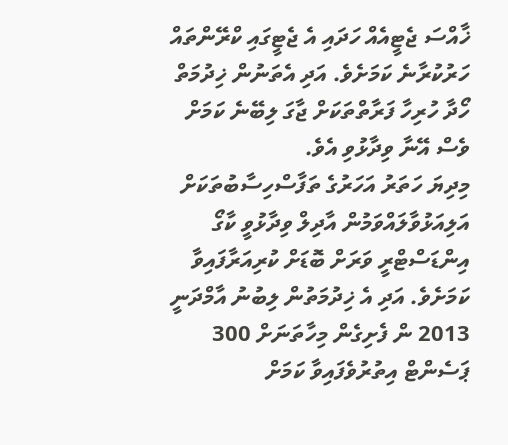ޚާއްސަ ޖެޓީއެއް ހަދައި އެ ޖެޓީގައި ކްރޭންތައް ހަރުކުރާނެ ކަމަށެވެ. އަދި އެތަނުން ޚިދުމަތް ހޯދާ ހުރިހާ ފަރާތްތަކަށް ޖާގަ ލިބޭނެ ކަމަށް ވެސް އޭނާ ވިދާޅުވި އެވެ.
މިދިޔަ ހަތަރު އަހަރުގެ ތަފާސްހިސާބުތަކަށް އަލިއަޅުވާލައްވަމުން އާދިލް ވިދާޅުވީ ކާގޯ އިންޑަސްޓްރީ ވަރަށް ބޮޑަށް ކުރިއަރާފައިވާ ކަމަށެވެ. އަދި އެ ޚިދުމަތުން ލިބުނު އާމްދަނީ 2013 ން ފެށިގެން މިހާތަނަށް 300 ޕަސެންޓް އިތުރުވެފައިވާ ކަމަށް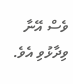ވެސް އޭނާ ވިދާޅުވި އެވެ.